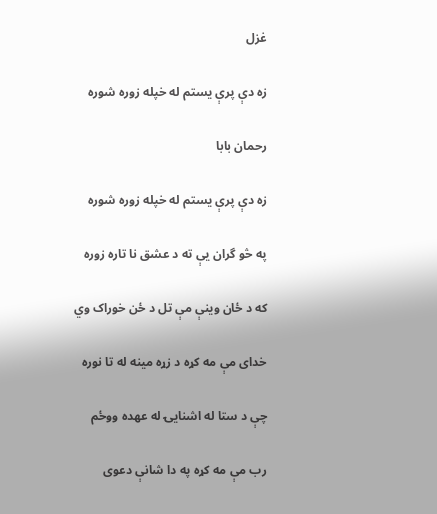غزل

زه دې پرې يستم له خپله زوره شوره

رحمان بابا

زه دې پرې يستم له خپله زوره شوره

په څو گران يې ته د عشق نا تاره زوره

که د ځان وينې مې تل د ځن خوراک وي

خدای مې مه کړه د زړه مينه له تا نوره

چې د ستا له اشنايۍ له عهده ووځم

رب مې مه کړه په دا شانې دعوی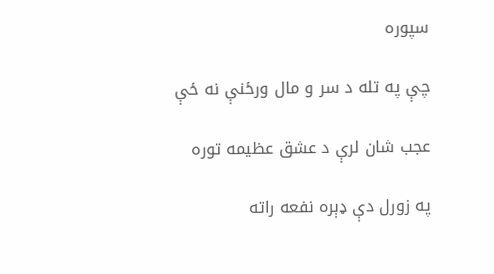سپوره

چې په تله د سر و مال ورځنې نه ځې

عجب شان لرې د عشق عظيمه توره

په زورل دې ډېره نفعه راته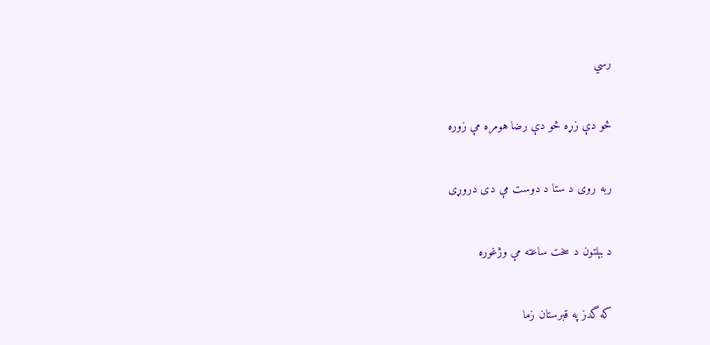رسي

څو دې زړه څو دې رضا هومره مې زوره

ربه روی د ستا د دوست مې دی دروړی

د بېلتون د سخت ساعته مې وژغوره

که گدز په قبرستان زما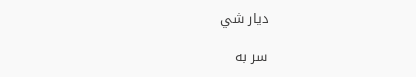ديار شي

سر به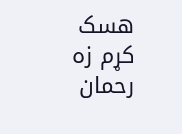هسک کړم زه رحمان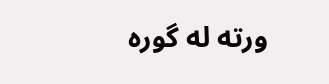ورته له گوره